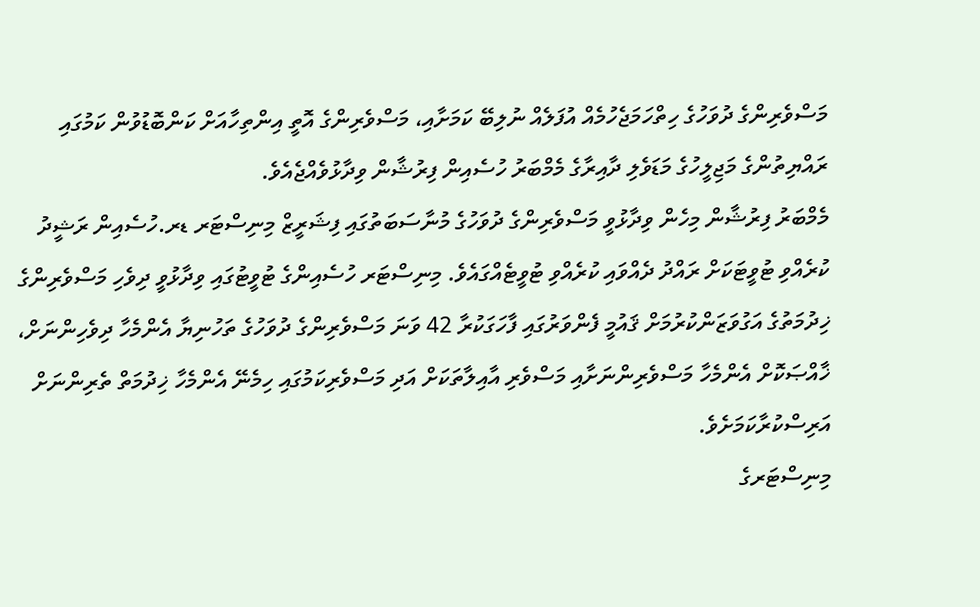މަސްވެރިންގެ ދުވަހުގެ ހިތްހަމަޖެހުމެއް އުފަލެއް ނުލިބޭ ކަމަށާއި، މަސްވެރިންގެ އޮތީ އިންތިހާއަށް ކަންބޮޑުވުން ކަމުގައި ރައްޔިތުންގެ މަޖިލީހުގެ މަޑަވެލި ދާއިރާގެ މެމްބަރު ހުސެއިން ފިރުޝާން ވިދާޅުވެއްޖެއެވެ.
މެމްބަރު ފިރުޝާން މިހެން ވިދާޅުވީ މަސްވެރިންގެ ދުވަހުގެ މުނާސަބަތުގައި ފިޝަރީޒް މިނިސްޓަރ ޑރ.ހުސެއިން ރަޝީދު ކުރެއްވި ޓުވީޓަކަށް ރައްދު ދެއްވައި ކުރެއްވި ޓުވީޓެއްގައެވެ. މިނިސްޓަރ ހުސެއިންގެ ޓުވީޓުގައި ވިދާޅުވީ ދިވެހި މަސްވެރިންގެ ޚިދުމަތުގެ އަގުވަޒަންކުރުމަށް ޤައުމީ ފެންވަރުގައި ފާހަގަކުރާ 42 ވަނަ މަސްވެރިންގެ ދުވަހުގެ ތަހުނިޔާ އެންމެހާ ދިވެހިންނަށް، ޚާއްޞަކޮށް އެންމެހާ މަސްވެރިންނަށާއި މަސްވެރި އާއިލާތަކަށް އަދި މަސްވެރިކަމުގައި ހިމެނޭ އެންމެހާ ޚިދުމަތް ތެރިންނަށް އަރިސްކުރާކަމަށެވެ.
މިނިސްޓަރގެ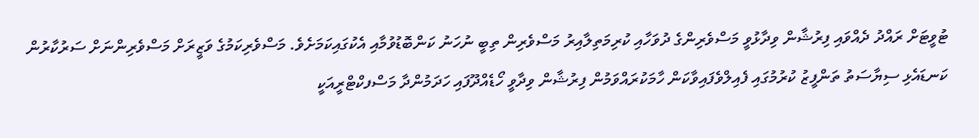ޓުވީޓަށް ރައްދު ދެއްވައި ފިރުޝާން ވިދާޅުވީ މަސްވެރިންގެ ދުވަހާއި ކުރިމަތިލާއިރު މަސްވެރިން ތިބީ ނުހަނު ކަންބޮޑުވުމާއި އެކުގައިކަމަށެވެ. މަސްވެރިކަމުގެ ވަޒީރަށް މަސްވެރިންނަށް ސަރުކާރުން ކަނޑައެޅި ސިޔާސަތު ތަންފީޒު ކުރުމުގައި ފެއިލްވެފައިވާކަން ހާމަކުރައްވަމުން ފިރުޝާން ވިދާވީ ހޯޑެއްދޫފައި ހަދަމުންދާ މަސްފކްޓްރީއަކީ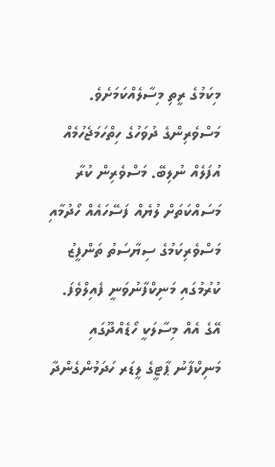މިކަމުގެ ރީތި މިސާލެއްކަމަށެވެ.
މަސްވެރިންގެ ދުވަހުގެ ހިތްހަމަޖެހުމެއް އުފަލެއް ނުލިބޭ. މަސްވެރިން ކުރާ މަސައްކަތަށް ލުޔެއް ފަސޭހައެއް ހޯދުމާއި މަސްވެރިކަމުގެ ސިޔާސަތު ތަންފީޒު ކުރުމުގައި މަނިކްފާނުވަނީ ފެއިލްވެފަ. އޭގެ އެއް މިސާލަކީ ހޯޑެއްދޫގައި މަނިކްފާނު ޕާޓީގެ ލީޑަރ ހަދަމުންގެންދާ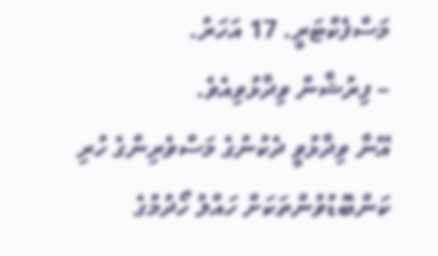މަސްފެކްޓަރީ. 17 އަހަރު.
– ފިރުޝާން ވިދާޅުވިއެވެ.
އޭނާ ވިދާޅުވީ ދެކުނުގެ މަސްވެރިންގެ ހުރި ކަންބޮޑުވުންތަކަށް ހައްލު ހޯދުމުގެ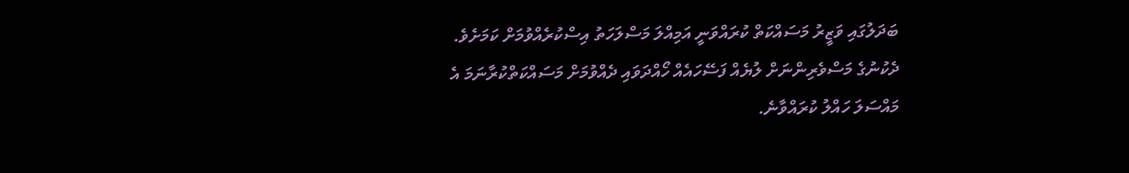ބަދަލުގައި ވަޒީރު މަސައްކަތް ކުރައްވަނީ އަމިއްލަ މަސްލަހަތު އިސްކުރެއްވުމަށް ކަމަށެވެ.
ދެކުނުގެ މަސްވެރިންނަށް ލުޔެއް ފަސޭހައެއް ހޯއްދަވައި ދެއްވުމަށް މަސައްކަތްކުރާނަމަ އެ މައްސަލަ ހައްލު ކުރައްވާނެ.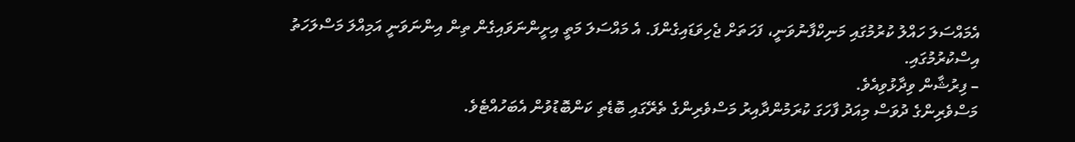އެމައްސަލަ ހައްލު ކުރުމުގައި މަނިކްފާނުވަނީ، ފަހަތަށް ޖެހިވަޑައިގެންފަ. އެ މައްސަލަ މަތީ އިށީންނަވައިގެން ތިން އިންނަވަނީ އަމިއްލަ މަސްލަހަތު އިސްކުރުމުގައި.
– ފިރުޝާން ވިދާޅުވިއެވެ.
މަސްވެރިންގެ ދުވަސް މިއަދު ފާހަގަ ކުރަމުންދާއިރު މަސްވެރިންގެ ތެރޭގައި ބޮޑެތި ކަންބޮޑުވުން އެބަހުއްޓެވެ.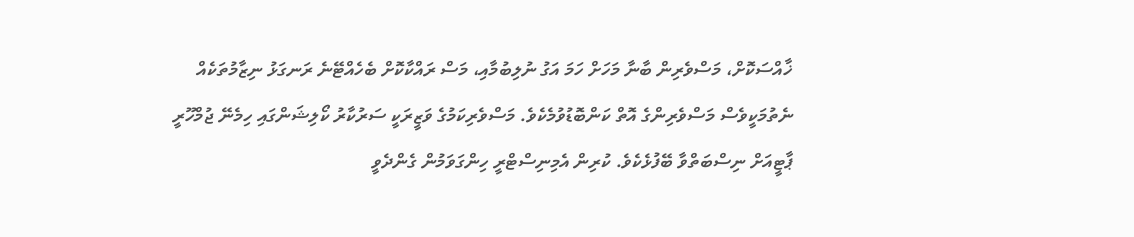ޚާއްސަކޮށް، މަސްވެރިން ބާނާ މަހަށް ހަމަ އަގު ނުލިބުމާއި، މަސް ރައްކާކޮށް ބެހެއްޓޭނެ ރަނގަޅު ނިޒާމުތަކެއް ނެތުމަކީވެސް މަސްވެރިންގެ އޮތް ކަންބޮޑުވުމެކެވެ. މަސްވެރިކަމުގެ ވަޒީރަކީ ސަރުކާރު ކޯލިޝަންގައި ހިމެނޭ ޖުމްހޫރީ ޕާޓީއަށް ނިސްބަތްވާ ބޭފުޅެކެވެ. ކުރިން އެމިނިސްޓްރީ ހިންގަވަމުން ގެންދެވީ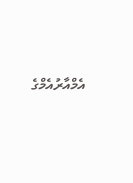އެމްއާރުއެމްގެ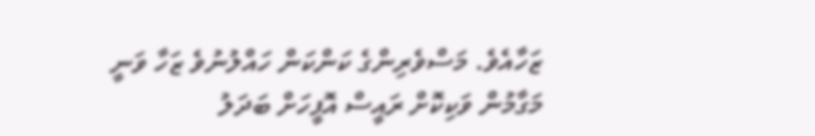ޒަހާއެވެ. މަސްވެރިންގެ ކަންކަން ހައްލުނުވެ ޒަހާ ވަނީ މަގާމުން ވަކިކޮށް ރައީސް އޮފީހަށް ބަދަލު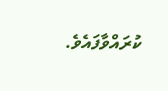ކުރައްވާފައެވެ.